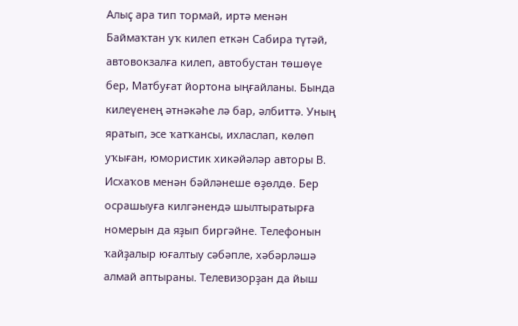Алыҫ ара тип тормай, иртә менән Баймаҡтан уҡ килеп еткән Сабира түтәй, автовокзалға килеп, автобустан төшөүе бер, Матбуғат йортона ыңғайланы. Бында килеүенең әтнәкәһе лә бар, әлбиттә. Уның яратып, эсе ҡатҡансы, ихласлап, көлөп уҡыған, юмористик хикәйәләр авторы В. Исхаҡов менән бәйләнеше өҙөлдө. Бер осрашыуға килгәнендә шылтыратырға номерын да яҙып биргәйне. Телефонын ҡайҙалыр юғалтыу сәбәпле, хәбәрләшә алмай аптыраны. Телевизорҙан да йыш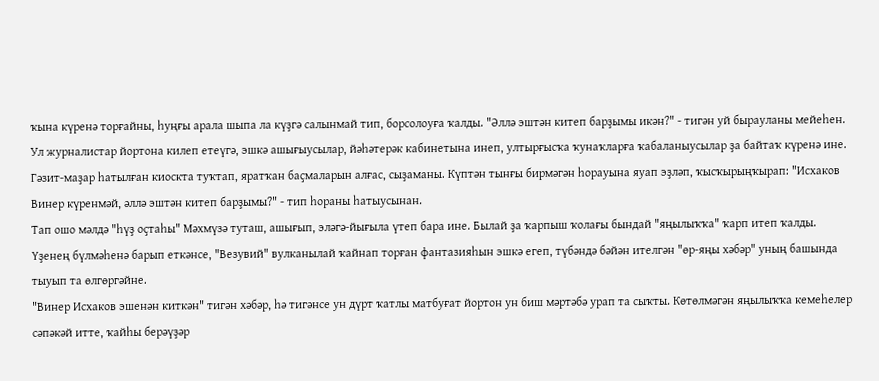ҡына күренә торғайны, һуңғы арала шыпа ла күҙгә салынмай тип, борсолоуға ҡалды. "Әллә эштән китеп барҙымы икән?" - тигән уй бырауланы мейеһен.
Ул журналистар йортона килеп етеүгә, эшкә ашығыусылар, йәһәтерәк кабинетына инеп, ултырғысҡа ҡунаҡларға ҡабаланыусылар ҙа байтаҡ күренә ине. Гәзит-маҙар һатылған киоскта туҡтап, яратҡан баҫмаларын алғас, сыҙаманы. Күптән тынғы бирмәгән һорауына яуап эҙләп, ҡысҡырыңҡырап: "Исхаков Винер күренмәй, әллә эштән китеп барҙымы?" - тип һораны һатыусынан.
Тап ошо мәлдә "һүҙ оҫтаһы" Мәхмүзә туташ, ашығып, эләгә-йығыла үтеп бара ине. Былай ҙа ҡарпыш ҡолағы бындай "яңылыҡҡа" ҡарп итеп ҡалды. Үҙенең бүлмәһенә барып еткәнсе, "Везувий" вулканылай ҡайнап торған фантазияһын эшкә егеп, түбәндә бәйән ителгән "өр-яңы хәбәр" уның башында тыуып та өлгөргәйне.
"Винер Исхаков эшенән киткән" тигән хәбәр, һә тигәнсе ун дүрт ҡатлы матбуғат йортон ун биш мәртәбә урап та сыҡты. Көтөлмәгән яңылыҡҡа кемеһелер сәпәкәй итте, ҡайһы берәүҙәр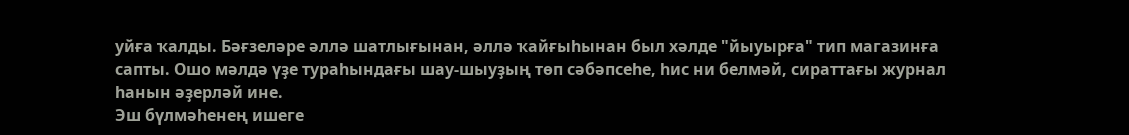уйға ҡалды. Бәғзеләре әллә шатлығынан, әллә ҡайғыһынан был хәлде "йыуырға" тип магазинға сапты. Ошо мәлдә үҙе тураһындағы шау-шыуҙың төп сәбәпсеһе, һис ни белмәй, сираттағы журнал һанын әҙерләй ине.
Эш бүлмәһенең ишеге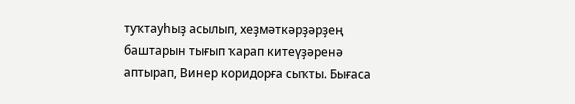туҡтауһыҙ асылып, хеҙмәткәрҙәрҙең баштарын тығып ҡарап китеүҙәренә аптырап, Винер коридорға сыҡты. Бығаса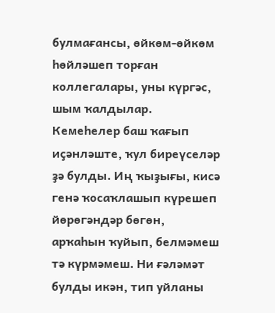булмағансы, өйкөм-өйкөм һөйләшеп торған коллегалары, уны күргәс, шым ҡалдылар. Кемеһелер баш ҡағып иҫәнләште, ҡул биреүселәр ҙә булды. Иң ҡыҙығы, кисә генә ҡосаҡлашып күрешеп йөрөгәндәр бөгөн, арҡаһын ҡуйып, белмәмеш тә күрмәмеш. Ни ғәләмәт булды икән, тип уйланы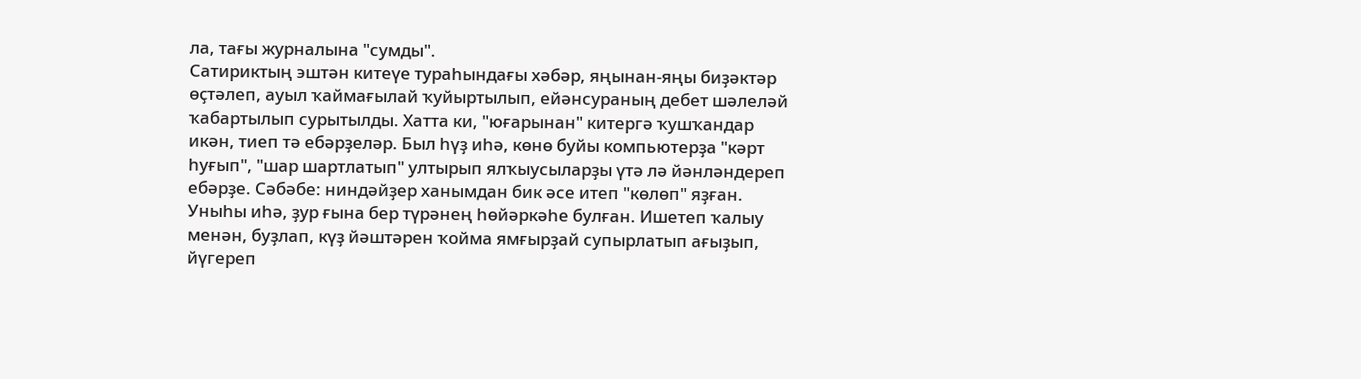ла, тағы журналына "сумды".
Сатириктың эштән китеүе тураһындағы хәбәр, яңынан-яңы биҙәктәр өҫтәлеп, ауыл ҡаймағылай ҡуйыртылып, ейәнсураның дебет шәлеләй ҡабартылып сурытылды. Хатта ки, "юғарынан" китергә ҡушҡандар икән, тиеп тә ебәрҙеләр. Был һүҙ иһә, көнө буйы компьютерҙа "кәрт һуғып", "шар шартлатып" ултырып ялҡыусыларҙы үтә лә йәнләндереп ебәрҙе. Сәбәбе: ниндәйҙер ханымдан бик әсе итеп "көлөп" яҙған. Уныһы иһә, ҙур ғына бер түрәнең һөйәркәһе булған. Ишетеп ҡалыу менән, буҙлап, күҙ йәштәрен ҡойма ямғырҙай супырлатып ағыҙып, йүгереп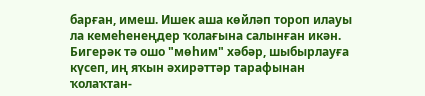барған, имеш. Ишек аша көйләп тороп илауы ла кемеһенеңдер ҡолағына салынған икән. Бигерәк тә ошо "мөһим" хәбәр, шыбырлауға күсеп, иң яҡын әхирәттәр тарафынан ҡолаҡтан-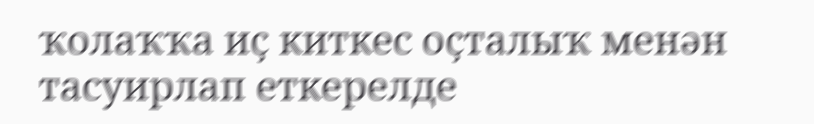ҡолаҡҡа иҫ киткес оҫталыҡ менән тасуирлап еткерелде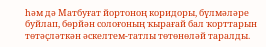һәм дә Матбуғат йортоноң коридоры, бүлмәләре буйлап, бөрйән солоғоның ҡырағай бал ҡорттарын төтәҫләткән әскелтем-татлы төтөнөләй таралды.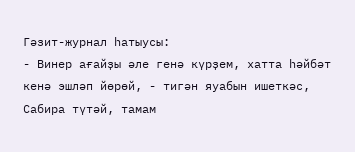Гәзит-журнал һатыусы:
- Винер ағайҙы әле генә күрҙем, хатта һәйбәт кенә эшләп йөрөй, - тигән яуабын ишеткәс, Сабира түтәй, тамам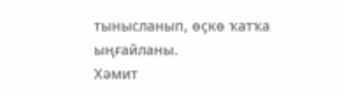тынысланып, өҫкө ҡатҡа ыңғайланы.
Хәмит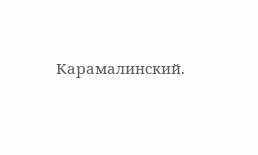Карамалинский.